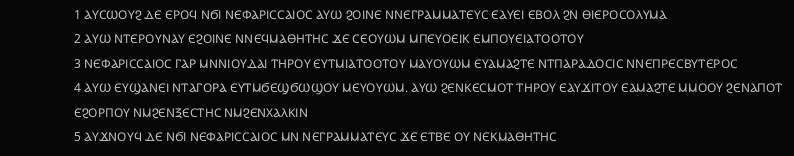1 ⲀⲨⲤⲰⲞⲨϨ ⲆⲈ ⲈⲢⲞϤ ⲚϬⲒ ⲚⲈⲪⲀⲢⲒⲤⲤⲀⲒⲞⲤ ⲀⲨⲰ ϨⲞⲒⲚⲈ ⲚⲚⲈⲄⲢⲀⲘⲘⲀⲦⲈⲨⲤ ⲈⲀⲨⲈⲒ ⲈⲂⲞⲖ ϨⲚ ⲐⲒⲈⲢⲞⲤⲞⲖⲨⲘⲀ
2 ⲀⲨⲰ ⲚⲦⲈⲢⲞⲨⲚⲀⲨ ⲈϨⲞⲒⲚⲈ ⲚⲚⲈϤⲘⲀⲐⲎⲦⲎⲤ ϪⲈ ⲤⲈⲞⲨⲰⲘ ⲘⲠⲈⲨⲞⲈⲒⲔ ⲈⲘⲠⲞⲨⲈⲒⲀⲦⲞⲞⲦⲞⲨ
3 ⲚⲈⲪⲀⲢⲒⲤⲤⲀⲒⲞⲤ ⲄⲀⲢ ⲘⲚⲚⲒⲞⲨⲆⲀⲒ ⲦⲎⲢⲞⲨ ⲈⲨⲦⲘⲒⲀⲦⲞⲞⲦⲞⲨ ⲘⲀⲨⲞⲨⲰⲘ ⲈⲨⲀⲘⲀϨⲦⲈ ⲚⲦⲠⲀⲢⲀⲆⲞⲤⲒⲤ ⲚⲚⲈⲠⲢⲈⲤⲂⲨⲦⲈⲢⲞⲤ
4 ⲀⲨⲰ ⲈⲨϢⲀⲚⲈⲒ ⲚⲦⲀⲄⲞⲢⲀ ⲈⲨⲦⲘϬⲈϢϬⲰϢⲞⲨ ⲘⲈⲨⲞⲨⲰⲘ. ⲀⲨⲰ ϨⲈⲚⲔⲈⲤⲘⲞⲦ ⲦⲎⲢⲞⲨ ⲈⲀⲨϪⲒⲦⲞⲨ ⲈⲀⲘⲀϨⲦⲈ ⲘⲘⲞⲞⲨ ϨⲈⲚⲀⲠⲞⲦ ⲈϨⲞⲢⲠⲞⲨ ⲚⲘϨⲈⲚⲜⲈⲤⲦⲎⲤ ⲚⲘϨⲈⲚⲬⲀⲖⲔⲒⲚ
5 ⲀⲨϪⲚⲞⲨϤ ⲆⲈ ⲚϬⲒ ⲚⲈⲪⲀⲢⲒⲤⲤⲀⲒⲞⲤ ⲘⲚ ⲚⲈⲄⲢⲀⲘⲘⲀⲦⲈⲨⲤ ϪⲈ ⲈⲦⲂⲈ ⲞⲨ ⲚⲈⲔⲘⲀⲐⲎⲦⲎⲤ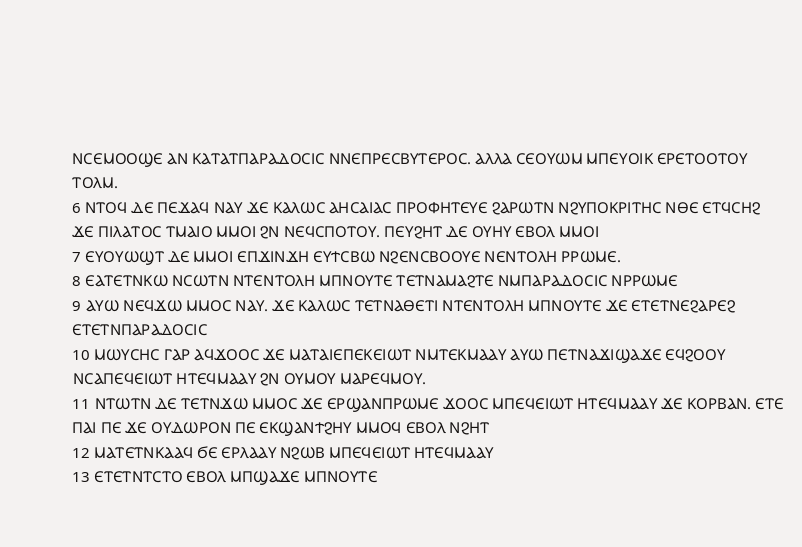ⲚⲤⲈⲘⲞⲞϢⲈ ⲀⲚ ⲔⲀⲦⲀⲦⲠⲀⲢⲀⲆⲞⲤⲒⲤ ⲚⲚⲈⲠⲢⲈⲤⲂⲨⲦⲈⲢⲞⲤ. ⲀⲖⲖⲀ ⲤⲈⲞⲨⲰⲘ ⲘⲠⲈⲨⲞⲒⲔ ⲈⲢⲈⲦⲞⲞⲦⲞⲨ ⲦⲞⲖⲘ.
6 ⲚⲦⲞϤ ⲆⲈ ⲠⲈϪⲀϤ ⲚⲀⲨ ϪⲈ ⲔⲀⲖⲰⲤ ⲀⲎⲤⲀⲒⲀⲤ ⲠⲢⲞⲪⲎⲦⲈⲨⲈ ϨⲀⲢⲰⲦⲚ ⲚϨⲨⲠⲞⲔⲢⲒⲦⲎⲤ ⲚⲐⲈ ⲈⲦϤⲤⲎϨ ϪⲈ ⲠⲒⲖⲀⲦⲞⲤ ⲦⲘⲀⲒⲞ ⲘⲘⲞⲒ ϨⲚ ⲚⲈϤⲤⲠⲞⲦⲞⲨ. ⲠⲈⲨϨⲎⲦ ⲆⲈ ⲞⲨⲎⲨ ⲈⲂⲞⲖ ⲘⲘⲞⲒ
7 ⲈⲨⲞⲨⲰϢⲦ ⲆⲈ ⲘⲘⲞⲒ ⲈⲠϪⲒⲚϪⲎ ⲈⲨϮⲤⲂⲰ ⲚϨⲈⲚⲤⲂⲞⲞⲨⲈ ⲚⲈⲚⲦⲞⲖⲎ ⲢⲢⲰⲘⲈ.
8 ⲈⲀⲦⲈⲦⲚⲔⲰ ⲚⲤⲰⲦⲚ ⲚⲦⲈⲚⲦⲞⲖⲎ ⲘⲠⲚⲞⲨⲦⲈ ⲦⲈⲦⲚⲀⲘⲀϨⲦⲈ ⲚⲘⲠⲀⲢⲀⲆⲞⲤⲒⲤ ⲚⲢⲢⲰⲘⲈ
9 ⲀⲨⲰ ⲚⲈϤϪⲰ ⲘⲘⲞⲤ ⲚⲀⲨ. ϪⲈ ⲔⲀⲖⲰⲤ ⲦⲈⲦⲚⲀⲐⲈⲦⲒ ⲚⲦⲈⲚⲦⲞⲖⲎ ⲘⲠⲚⲞⲨⲦⲈ ϪⲈ ⲈⲦⲈⲦⲚⲈϨⲀⲢⲈϨ ⲈⲦⲈⲦⲚⲠⲀⲢⲀⲆⲞⲤⲒⲤ
10 ⲘⲰⲨⲤⲎⲤ ⲄⲀⲢ ⲀϤϪⲞⲞⲤ ϪⲈ ⲘⲀⲦⲀⲒⲈⲠⲈⲔⲈⲒⲰⲦ ⲚⲘⲦⲈⲔⲘⲀⲀⲨ ⲀⲨⲰ ⲠⲈⲦⲚⲀϪⲒϢⲀϪⲈ ⲈϤϨⲞⲞⲨ ⲚⲤⲀⲠⲈϤⲈⲒⲰⲦ ⲎⲦⲈϤⲘⲀⲀⲨ ϨⲚ ⲞⲨⲘⲞⲨ ⲘⲀⲢⲈϤⲘⲞⲨ.
11 ⲚⲦⲰⲦⲚ ⲆⲈ ⲦⲈⲦⲚϪⲰ ⲘⲘⲞⲤ ϪⲈ ⲈⲢϢⲀⲚⲠⲢⲰⲘⲈ ϪⲞⲞⲤ ⲘⲠⲈϤⲈⲒⲰⲦ ⲎⲦⲈϤⲘⲀⲀⲨ ϪⲈ ⲔⲞⲢⲂⲀⲚ. ⲈⲦⲈ ⲠⲀⲒ ⲠⲈ ϪⲈ ⲞⲨⲆⲰⲢⲞⲚ ⲠⲈ ⲈⲔϢⲀⲚϮϨⲎⲨ ⲘⲘⲞϤ ⲈⲂⲞⲖ ⲚϨⲎⲦ
12 ⲘⲀⲦⲈⲦⲚⲔⲀⲀϤ ϬⲈ ⲈⲢⲖⲀⲀⲨ ⲚϨⲰⲂ ⲘⲠⲈϤⲈⲒⲰⲦ ⲎⲦⲈϤⲘⲀⲀⲨ
13 ⲈⲦⲈⲦⲚⲦⲤⲦⲞ ⲈⲂⲞⲖ ⲘⲠϢⲀϪⲈ ⲘⲠⲚⲞⲨⲦⲈ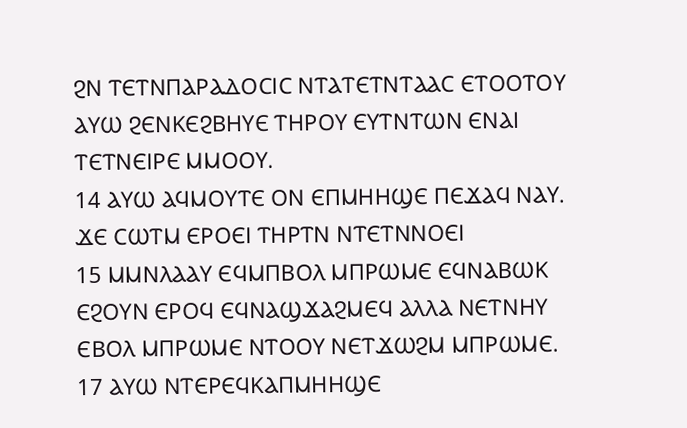ϨⲚ ⲦⲈⲦⲚⲠⲀⲢⲀⲆⲞⲤⲒⲤ ⲚⲦⲀⲦⲈⲦⲚⲦⲀⲀⲤ ⲈⲦⲞⲞⲦⲞⲨ ⲀⲨⲰ ϨⲈⲚⲔⲈϨⲂⲎⲨⲈ ⲦⲎⲢⲞⲨ ⲈⲨⲦⲚⲦⲰⲚ ⲈⲚⲀⲒ ⲦⲈⲦⲚⲈⲒⲢⲈ ⲘⲘⲞⲞⲨ.
14 ⲀⲨⲰ ⲀϤⲘⲞⲨⲦⲈ ⲞⲚ ⲈⲠⲘⲎⲎϢⲈ ⲠⲈϪⲀϤ ⲚⲀⲨ. ϪⲈ ⲤⲰⲦⲘ ⲈⲢⲞⲈⲒ ⲦⲎⲢⲦⲚ ⲚⲦⲈⲦⲚⲚⲞⲈⲒ
15 ⲘⲘⲚⲖⲀⲀⲨ ⲈϤⲘⲠⲂⲞⲖ ⲘⲠⲢⲰⲘⲈ ⲈϤⲚⲀⲂⲰⲔ ⲈϨⲞⲨⲚ ⲈⲢⲞϤ ⲈϤⲚⲀϢϪⲀϨⲘⲈϤ ⲀⲖⲖⲀ ⲚⲈⲦⲚⲎⲨ ⲈⲂⲞⲖ ⲘⲠⲢⲰⲘⲈ ⲚⲦⲞⲞⲨ ⲚⲈⲦϪⲰϨⲘ ⲘⲠⲢⲰⲘⲈ.
17 ⲀⲨⲰ ⲚⲦⲈⲢⲈϤⲔⲀⲠⲘⲎⲎϢⲈ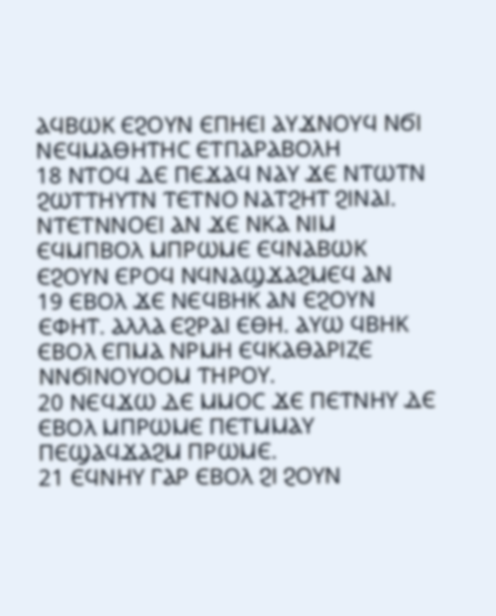ⲀϤⲂⲰⲔ ⲈϨⲞⲨⲚ ⲈⲠⲎⲈⲒ ⲀⲨϪⲚⲞⲨϤ ⲚϬⲒ ⲚⲈϤⲘⲀⲐⲎⲦⲎⲤ ⲈⲦⲠⲀⲢⲀⲂⲞⲖⲎ
18 ⲚⲦⲞϤ ⲆⲈ ⲠⲈϪⲀϤ ⲚⲀⲨ ϪⲈ ⲚⲦⲰⲦⲚ ϨⲰⲦⲦⲎⲨⲦⲚ ⲦⲈⲦⲚⲞ ⲚⲀⲦϨⲎⲦ ϨⲒⲚⲀⲒ. ⲚⲦⲈⲦⲚⲚⲞⲈⲒ ⲀⲚ ϪⲈ ⲚⲔⲀ ⲚⲒⲘ ⲈϤⲘⲠⲂⲞⲖ ⲘⲠⲢⲰⲘⲈ ⲈϤⲚⲀⲂⲰⲔ ⲈϨⲞⲨⲚ ⲈⲢⲞϤ ⲚϤⲚⲀϢϪⲀϨⲘⲈϤ ⲀⲚ
19 ⲈⲂⲞⲖ ϪⲈ ⲚⲈϤⲂⲎⲔ ⲀⲚ ⲈϨⲞⲨⲚ ⲈⲪⲎⲦ. ⲀⲖⲖⲀ ⲈϨⲢⲀⲒ ⲈⲐⲎ. ⲀⲨⲰ ϤⲂⲎⲔ ⲈⲂⲞⲖ ⲈⲠⲘⲀ ⲚⲢⲘⲎ ⲈϤⲔⲀⲐⲀⲢⲒⲌⲈ ⲚⲚϬⲒⲚⲞⲨⲞⲞⲘ ⲦⲎⲢⲞⲨ.
20 ⲚⲈϤϪⲰ ⲆⲈ ⲘⲘⲞⲤ ϪⲈ ⲠⲈⲦⲚⲎⲨ ⲆⲈ ⲈⲂⲞⲖ ⲘⲠⲢⲰⲘⲈ ⲠⲈⲦⲘⲘⲀⲨ ⲠⲈϢⲀϤϪⲀϨⲘ ⲠⲢⲰⲘⲈ.
21 ⲈϤⲚⲎⲨ ⲄⲀⲢ ⲈⲂⲞⲖ ϨⲒ ϨⲞⲨⲚ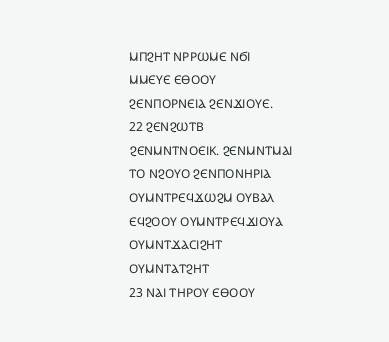ⲘⲠϨⲎⲦ ⲚⲢⲢⲰⲘⲈ ⲚϬⲒ ⲘⲘⲈⲨⲈ ⲈⲐⲞⲞⲨ ϨⲈⲚⲠⲞⲢⲚⲈⲒⲀ ϨⲈⲚϪⲒⲞⲨⲈ.
22 ϨⲈⲚϨⲰⲦⲂ ϨⲈⲚⲘⲚⲦⲚⲞⲈⲒⲔ. ϨⲈⲚⲘⲚⲦⲘⲀⲒ ⲦⲞ ⲚϨⲞⲨⲞ ϨⲈⲚⲠⲞⲚⲎⲢⲒⲀ ⲞⲨⲘⲚⲦⲢⲈϤϪⲰϨⲘ ⲞⲨⲂⲀⲖ ⲈϤϨⲞⲞⲨ ⲞⲨⲘⲚⲦⲢⲈϤϪⲒⲞⲨⲀ ⲞⲨⲘⲚⲦϪⲀⲤⲒϨⲎⲦ ⲞⲨⲘⲚⲦⲀⲦϨⲎⲦ
23 ⲚⲀⲒ ⲦⲎⲢⲞⲨ ⲈⲐⲞⲞⲨ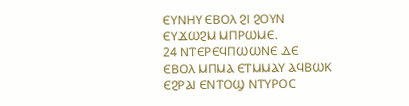ⲈⲨⲚⲎⲨ ⲈⲂⲞⲖ ϨⲒ ϨⲞⲨⲚ ⲈⲨϪⲰϨⲘ ⲘⲠⲢⲰⲘⲈ.
24 ⲚⲦⲈⲢⲈϤⲠⲰⲰⲚⲈ ⲆⲈ ⲈⲂⲞⲖ ⲘⲠⲘⲀ ⲈⲦⲘⲘⲀⲨ ⲀϤⲂⲰⲔ ⲈϨⲢⲀⲒ ⲈⲚⲦⲞϢ ⲚⲦⲨⲢⲞⲤ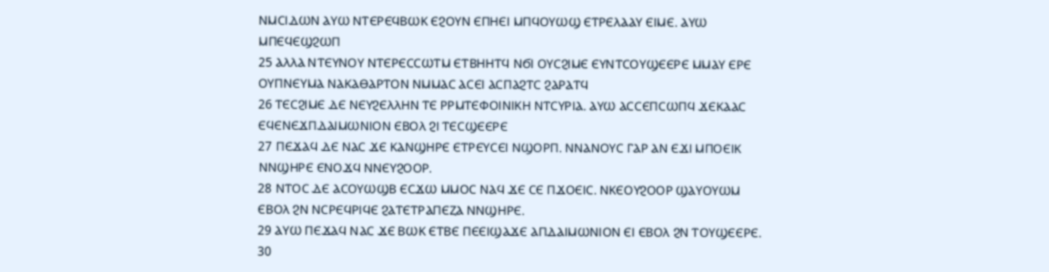ⲚⲘⲤⲒⲆⲰⲚ ⲀⲨⲰ ⲚⲦⲈⲢⲈϤⲂⲰⲔ ⲈϨⲞⲨⲚ ⲈⲠⲎⲈⲒ ⲘⲠϤⲞⲨⲰϢ ⲈⲦⲢⲈⲖⲀⲀⲨ ⲈⲒⲘⲈ. ⲀⲨⲰ ⲘⲠⲈϤⲈϢϨⲰⲠ
25 ⲀⲖⲖⲀ ⲚⲦⲈⲨⲚⲞⲨ ⲚⲦⲈⲢⲈⲤⲤⲰⲦⲘ ⲈⲦⲂⲎⲎⲦϤ ⲚϬⲒ ⲞⲨⲤϨⲒⲘⲈ ⲈⲨⲚⲦⲤⲞⲨϢⲈⲈⲢⲈ ⲘⲘⲀⲨ ⲈⲢⲈ ⲞⲨⲠⲚⲈⲨⲘⲀ ⲚⲀⲔⲀⲐⲀⲢⲦⲞⲚ ⲚⲘⲘⲀⲤ ⲀⲤⲈⲒ ⲀⲤⲠⲀϨⲦⲤ ϨⲀⲢⲀⲦϤ
26 ⲦⲈⲤϨⲒⲘⲈ ⲆⲈ ⲚⲈⲨϨⲈⲖⲖⲎⲚ ⲦⲈ ⲢⲢⲘⲦⲈⲪⲞⲒⲚⲒⲔⲎ ⲚⲦⲤⲨⲢⲒⲀ. ⲀⲨⲰ ⲀⲤⲤⲈⲠⲤⲰⲠϤ ϪⲈⲔⲀⲀⲤ ⲈϤⲈⲚⲈϪⲠⲆⲀⲒⲘⲰⲚⲒⲞⲚ ⲈⲂⲞⲖ ϨⲒ ⲦⲈⲤϢⲈⲈⲢⲈ
27 ⲠⲈϪⲀϤ ⲆⲈ ⲚⲀⲤ ϪⲈ ⲔⲀⲚϢⲎⲢⲈ ⲈⲦⲢⲈⲨⲤⲈⲒ ⲚϢⲞⲢⲠ. ⲚⲚⲀⲚⲞⲨⲤ ⲄⲀⲢ ⲀⲚ ⲈϪⲒ ⲘⲠⲞⲈⲒⲔ ⲚⲚϢⲎⲢⲈ ⲈⲚⲞϪϤ ⲚⲚⲈⲨϨⲞⲞⲢ.
28 ⲚⲦⲞⲤ ⲆⲈ ⲀⲤⲞⲨⲰϢⲂ ⲈⲤϪⲰ ⲘⲘⲞⲤ ⲚⲀϤ ϪⲈ ⲤⲈ ⲠϪⲞⲈⲒⲤ. ⲚⲔⲈⲞⲨϨⲞⲞⲢ ϢⲀⲨⲞⲨⲰⲘ ⲈⲂⲞⲖ ϨⲚ ⲚⲤⲢⲈϤⲢⲒϤⲈ ϨⲀⲦⲈⲦⲢⲀⲠⲈⲌⲀ ⲚⲚϢⲎⲢⲈ.
29 ⲀⲨⲰ ⲠⲈϪⲀϤ ⲚⲀⲤ ϪⲈ ⲂⲰⲔ ⲈⲦⲂⲈ ⲠⲈⲈⲒϢⲀϪⲈ ⲀⲠⲆⲀⲒⲘⲰⲚⲒⲞⲚ ⲈⲒ ⲈⲂⲞⲖ ϨⲚ ⲦⲞⲨϢⲈⲈⲢⲈ.
30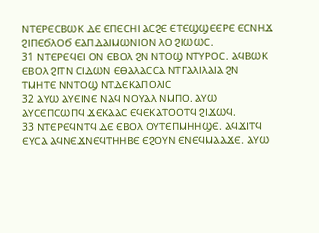ⲚⲦⲈⲢⲈⲤⲂⲰⲔ ⲆⲈ ⲈⲠⲈⲤⲎⲒ ⲀⲤϨⲈ ⲈⲦⲈϢϢⲈⲈⲢⲈ ⲈⲤⲚⲎϪ ϨⲒⲠⲈϬⲖⲞϬ ⲈⲀⲠⲆⲀⲒⲘⲰⲚⲒⲞⲚ ⲖⲞ ϨⲒⲰⲰⲤ.
31 ⲚⲦⲈⲢⲈϤⲈⲒ ⲞⲚ ⲈⲂⲞⲖ ϨⲚ ⲚⲦⲞϢ ⲚⲦⲨⲢⲞⲤ. ⲀϤⲂⲰⲔ ⲈⲂⲞⲖ ϨⲒⲦⲚ ⲤⲒⲆⲰⲚ ⲈⲐⲀⲖⲀⲤⲤⲀ ⲚⲦⲄⲀⲖⲒⲖⲀⲒⲀ ϨⲚ ⲦⲘⲎⲦⲈ ⲚⲚⲦⲞϢ ⲚⲦⲆⲈⲔⲀⲠⲞⲖⲒⲤ
32 ⲀⲨⲰ ⲀⲨⲈⲒⲚⲈ ⲚⲀϤ ⲚⲞⲨⲀⲖ ⲚⲘⲠⲞ. ⲀⲨⲰ ⲀⲨⲤⲈⲠⲤⲰⲠϤ ϪⲈⲔⲀⲀⲤ ⲈϤⲈⲔⲀⲦⲞⲞⲦϤ ϨⲒϪⲰϤ.
33 ⲚⲦⲈⲢⲈϤⲚⲦϤ ⲆⲈ ⲈⲂⲞⲖ ⲞⲨⲦⲈⲠⲘⲎⲎϢⲈ. ⲀϤϪⲒⲦϤ ⲈⲨⲤⲀ ⲀϤⲚⲈϪⲚⲈϤⲦⲎⲎⲂⲈ ⲈϨⲞⲨⲚ ⲈⲚⲈϤⲘⲀⲀϪⲈ. ⲀⲨⲰ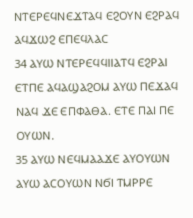ⲚⲦⲈⲢⲈϤⲚⲈϪⲦⲀϤ ⲈϨⲞⲨⲚ ⲈϨⲢⲀϤ ⲀϤϪⲰϨ ⲈⲠⲈϤⲖⲀⲤ
34 ⲀⲨⲰ ⲚⲦⲈⲢⲈϤϤⲒⲒⲀⲦϤ ⲈϨⲢⲀⲒ ⲈⲦⲠⲈ ⲀϤⲀϢⲀϨⲞⲘ ⲀⲨⲰ ⲠⲈϪⲀϤ ⲚⲀϤ ϪⲈ ⲈⲠⲪⲀⲐⲀ. ⲈⲦⲈ ⲠⲀⲒ ⲠⲈ ⲞⲨⲰⲚ.
35 ⲀⲨⲰ ⲚⲈϤⲘⲀⲀϪⲈ ⲀⲨⲞⲨⲰⲚ ⲀⲨⲰ ⲀⲤⲞⲨⲰⲚ ⲚϬⲒ ⲦⲘⲢⲢⲈ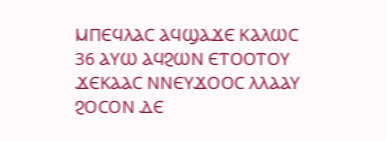ⲘⲠⲈϤⲖⲀⲤ ⲀϤϢⲀϪⲈ ⲔⲀⲖⲰⲤ
36 ⲀⲨⲰ ⲀϤϨⲰⲚ ⲈⲦⲞⲞⲦⲞⲨ ϪⲈⲔⲀⲀⲤ ⲚⲚⲈⲨϪⲞⲞⲤ ⲖⲖⲀⲀⲨ ϨⲞⲤⲞⲚ ⲆⲈ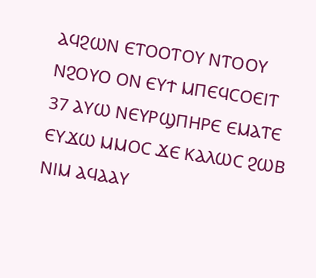ⲀϤϨⲰⲚ ⲈⲦⲞⲞⲦⲞⲨ ⲚⲦⲞⲞⲨ ⲚϨⲞⲨⲞ ⲞⲚ ⲈⲨϮ ⲘⲠⲈϤⲤⲞⲈⲒⲦ
37 ⲀⲨⲰ ⲚⲈⲨⲢϢⲠⲎⲢⲈ ⲈⲘⲀⲦⲈ ⲈⲨϪⲰ ⲘⲘⲞⲤ ϪⲈ ⲔⲀⲖⲰⲤ ϨⲰⲂ ⲚⲒⲘ ⲀϤⲀⲀⲨ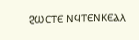ϨⲰⲤⲦⲈ ⲚϤⲦⲈⲚⲔⲈⲀⲖ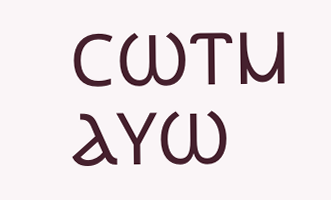ⲤⲰⲦⲘ ⲀⲨⲰ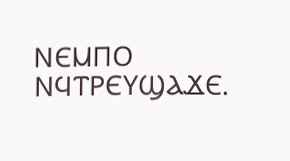ⲚⲈⲘⲠⲞ ⲚϤⲦⲢⲈⲨϢⲀϪⲈ.